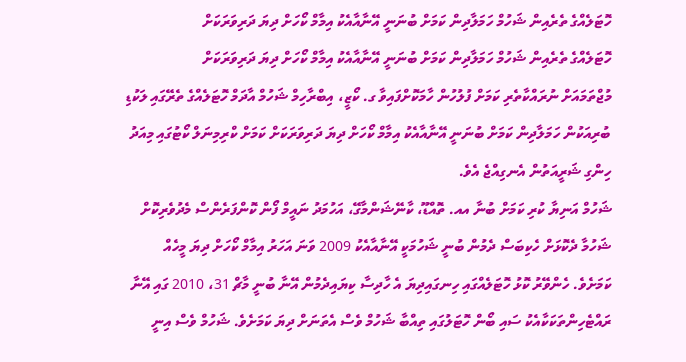ހޮޓަލެއްގެ ތެރެއިން ޝަހުމް ހަމަލާދިން ކަމަށް ބުނަނީ އޭނާއާއެކު އިމާމް ކޯހަށް ދިޔަ ދަރިވަރަކަށް
ހޮޓަލެއްގެ ތެރެއިން ޝަހުމް ހަމަލާދިން ކަމަށް ބުނަނީ އޭނާއާއެކު އިމާމް ކޯހަށް ދިޔަ ދަރިވަރަކަށް
މުޖްތަމައަށް ނުރައްކާތެރި ކަމަށް ފުލުހުން ހާމަކޮށްފައިވާ ގ. ކޯޒީ، އިބްރާހިމް ޝަހުމް އާދަމް ހޮޓަލެއްގެ ތެރޭގައި ލަކުޑި ބުރިއަކުން ހަމަލާދިން ކަމަށް ބުނަނީ އޭނާއާއެކު އިމާމް ކޯހަށް ދިޔަ ދަރިވަރަކަށް ކަމަށް ކްރިމިނަލް ކޯޓުގައި މިއަދު ހިންގި ޝަރީއަތުން އެނގިއްޖެ އެވެ.
ޝަހުމް އަނިޔާ ކުރި ކަމަށް ބުނާ އއ. ތޮއްޑޫ، ކާނޭޝަންމާގޭ، އަހުމަދު ނައީމް ފޯން ކޮންފަރެންސް މެދުވެރިކޮށް ޝަހުމާ ދެކޮޅަށް ހެކިބަސް ދެމުން ބުނީ ޝަހުމަކީ އޭނާއާއެކު 2009 ވަނަ އަހަރު އިމާމް ކޯހަށް ދިޔަ މީހެއް ކަމަށެވެ. ހެންވޭރު ކޮޅު ހޮޓަލެއްގައި ހިނގައިދިޔަ އެ ހާދިސާ ކިޔައިދެމުން އޭނާ ބުނީ މާޗް 31، 2010 ގައި އޭނާ ރައްޓެހިންތަކަކާއެކު ސައި ބޯން ހޮޓަލުގައި ތިއްބާ ޝަހުމް ވެސް އެތަނަށް ދިޔަ ކަމަށެވެ. ޝަހުމް ވެސް އިނީ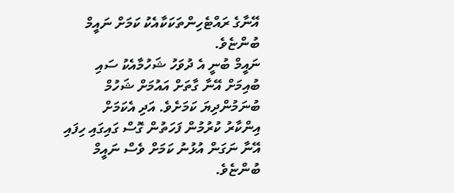އޭނާގެ ރައްޓެހިންތަކަކާއެކު ކަމަށް ނައީމް ބުންޏެވެ.
ނައީމް ބުނީ އެ ދުވަހު ޝަހުމާއެކު ސައި ބުއިމަށް އޭނާ ގާތަށް އައުމަށް ޝަހުމް ބުނަމުންދިޔަ ކަމަށެވެ. އަދި އެކަމަށް އިންކާރު ކުރުމުން ފަހަތުން ގޮސް ގައިގައި ހިފައި އޭނާ ނަގަން އުޅުނު ކަމަށް ވެސް ނައީމް ބުންޏެވެ.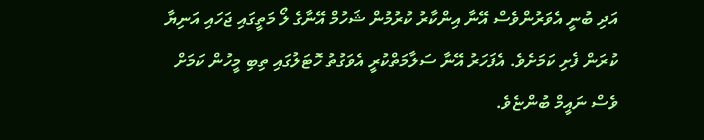އަދި ބުނީ އެވަރުންވެސް އޭނާ އިންކާރު ކުރުމުން ޝަހުމް އޭނާގެ ލޯ މަތީގައި ޖަހައި އަނިޔާ ކުރަން ފެށި ކަމަށެވެ. އެފަހަރު އޭނާ ސަލާމަތްކުރީ އެވަގުތު ހޮޓަލުގައި ތިބި މީހުން ކަމަށް ވެސް ނައީމް ބުންޏެވެ.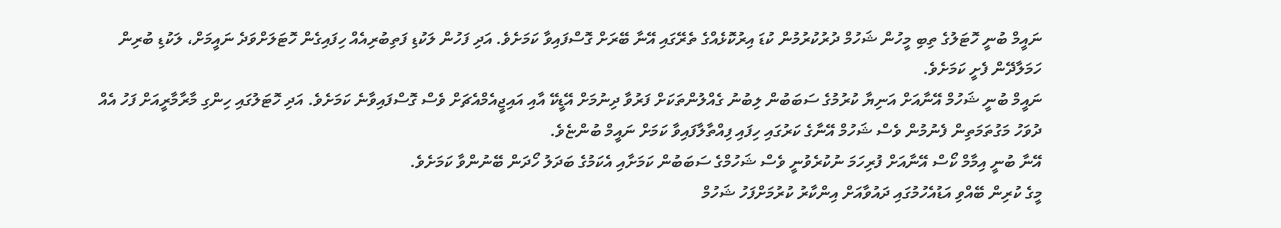ނައީމް ބުނީ ހޮޓަލުގެ ތިބި މީހުން ޝަހުމް ދުރުކުރުމުން ކުޑަ އިރުކޮޅެއްގެ ތެރޭގައި އޭނާ ބޭރަށް ގޮސްފައިވާ ކަމަށެވެ. އަދި ފަހުން ލަކުޑި ފަތިބުރިއެއް ހިފައިގެން ހޮޓަލަށްވަދެ ނައީމަށް، ލަކުޑި ބުރިން ހަމަލާދޭން ފެށީ ކަމަށެވެ.
ނައީމް ބުނީ ޝަހުމް އޭނާއަށް އަނިޔާ ކުރުމުގެ ސަބަބުން ލިބުނު ގެއްލުންތަކަށް ފަރުވާ ދިނުމަށް އޭޑީކޭ އާއި އައިޖީއެމްއެޗަށް ވެސް ގޮސްފައިވާނެ ކަމަށެވެ. އަދި ހޮޓަލުގައި ހިންގި މާރާމާރީއަށް ފަހު އެއް ދުވަހު މަގުތަމަތިން ފެނުމުން ވެސް ޝަހުމް އޭނާގެ ކަރުގައި ހިފައި ފިއްތާލާފައިވާ ކަމަށް ނައީމް ބުންޏެވެ.
އޭނާ ބުނީ އިމާމް ކޯސް އޭނާއަށް ފުރިހަމަ ނުކުރެވުނީ ވެސް ޝަހުމްގެ ސަބަބުން ކަމަށާއި އެކަމުގެ ބަދަލު ހޯދަން ބޭނުންވާ ކަމަށެވެ.
މީގެ ކުރިން ބޭއްވި އަޑުއެހުމުގައި ދައުވާއަށް އިންކާރު ކުރުމަށްފަހު ޝަހުމް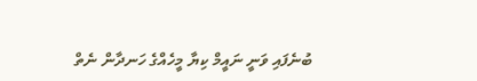ބުނެފައި ވަނީ ނައީމް ކިޔާ މީހެއްގެ ހަނދާން ނެތް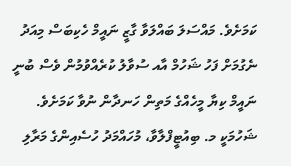ކަމަށެވެ. މައްސަލަ ބައްލަވާ ގާޒީ ނައީމް ހެކިބަސް މިއަދު ނެގުމަށް ފަހު ޝަހުމް އާއ ސުވާލު ކުރެއްވުމުން ވެސް ބުނީ ނައީމް ކިޔާ މީހެއްގެ މަތިން ހަނދާން ނުވާ ކަމަށެވެ.
ޝަހުމަކީ މ. ބިއުޓީފްލާވާ، މުހައްމަދު ހުސެއިންގެ މަރާލި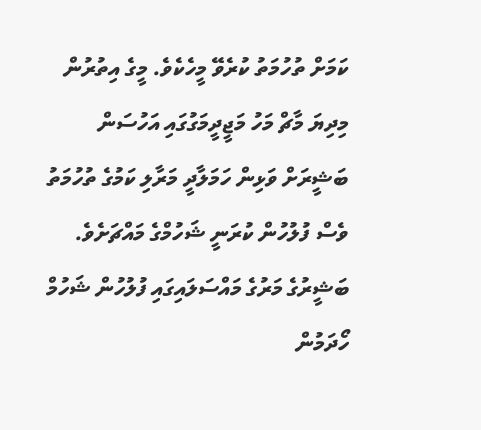ކަމަށް ތުހުމަތު ކުރެވޭ މީހެކެވެ. މީގެ އިތުރުން މިދިޔަ މާޗް މަހު މަޖީދީމަގުގައި އަހުސަން ބަޝީރަށް ވަޅިން ހަމަލާދީ މަރާލި ކަމުގެ ތުހުމަތު ވެސް ފުލުހުން ކުރަނީ ޝަހުމްގެ މައްޗަށެވެ.
ބަޝީރުގެ މަރުގެ މައްސަލައިގައި ފުލުހުން ޝަހުމް ހޯދަމުން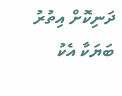ދަނިކޮށް އިތުރު ބަޔަކާ އެކު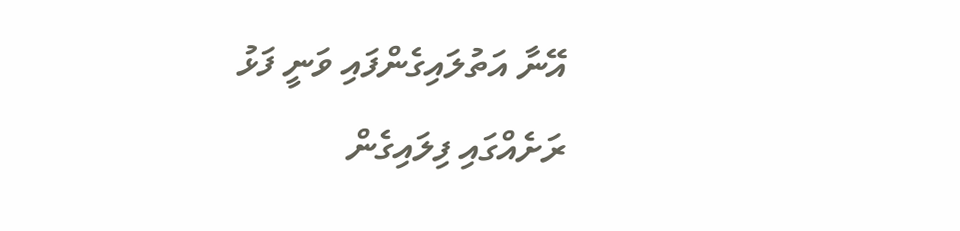އޭނާ އަތުލައިގެންފައި ވަނީ ފަޅު ރަށެއްގައި ފިލައިގެން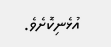އުޅެނިކޮށެވެ.